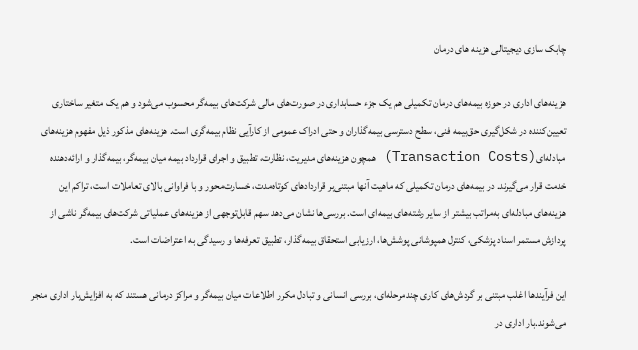چابک سازی دیجیتالی هزینه های درمان

هزینه‌های اداری در حوزه بیمه‌های درمان تکمیلی هم یک جزء حسابداری در صورت‌های مالی شرکت‌های بیمه‌گر محسوب می‌شود و هم یک متغیر ساختاری تعیین‌کننده در شکل‌گیری حق‌بیمه فنی، سطح دسترسی بیمه‌گذاران و حتی ادراک عمومی از کارآیی نظام بیمه‌گری است. هزینه‌های مذکور ذیل مفهوم هزینه‌های مبادله‌ای(Transaction Costs) همچون هزینه‌های مدیریت، نظارت، تطبیق و اجرای قرارداد بیمه میان بیمه‌گر، بیمه‌گذار و ارائه‌دهنده خدمت قرار می‌گیرند. در بیمه‌های درمان تکمیلی که ماهیت آنها مبتنی‌بر قراردادهای کوتاه‌مدت، خسارت‌محور و با فراوانی بالای تعاملات است، تراکم این هزینه‌های مبادله‌ای به‌مراتب بیشتر از سایر رشته‌های بیمه‌ای است. بررسی‌ها نشان می‌دهد سهم قابل‌توجهی از هزینه‌های عملیاتی شرکت‌های بیمه‌گر ناشی از پردازش مستمر اسناد پزشکی، کنترل همپوشانی پوشش‌ها، ارزیابی استحقاق بیمه‌گذار، تطبیق تعرفه‌ها و رسیدگی به اعتراضات است.

این فرآیندها اغلب مبتنی بر گردش‌های کاری چندمرحله‌ای، بررسی انسانی و تبادل مکرر اطلاعات میان بیمه‌گر و مراکز درمانی هستند که به افزایش‌بار اداری منجر می‌شوند.بار اداری در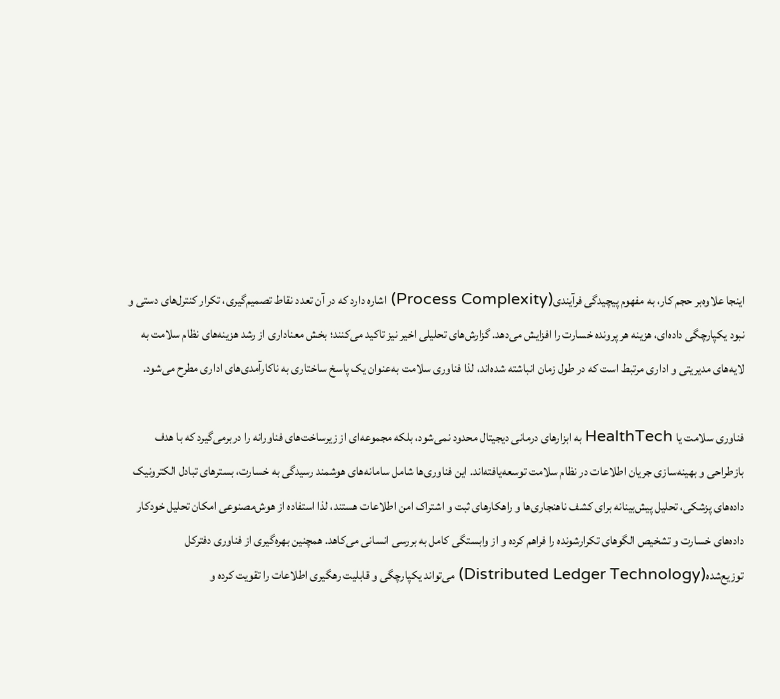اینجا علاوه‌بر حجم کار، به مفهوم پیچیدگی فرآیندی(Process Complexity) اشاره دارد که در آن تعدد نقاط تصمیم‌گیری، تکرار کنترل‌های دستی و نبود یکپارچگی داده‌ای، هزینه هر پرونده خسارت را افزایش می‌دهد. گزارش‌های تحلیلی اخیر نیز تاکید می‌کنند؛ بخش معناداری از رشد هزینه‌های نظام سلامت به لایه‌های مدیریتی و اداری مرتبط است که در طول زمان انباشته شده‌اند، لذا فناوری سلامت به‌عنوان یک پاسخ ساختاری به ناکارآمدی‌های اداری مطرح می‌شود.

فناوری سلامت یا HealthTech به ابزارهای درمانی دیجیتال محدود نمی‌شود، بلکه مجموعه‌ای از زیرساخت‌های فناورانه را دربرمی‌گیرد که با هدف بازطراحی و بهینه‌سازی جریان اطلاعات در نظام سلامت توسعه‌یافته‌اند. این فناوری‌ها شامل سامانه‌های هوشمند رسیدگی به خسارت، بسترهای تبادل الکترونیک داده‌های پزشکی، تحلیل پیش‌بینانه برای کشف ناهنجاری‌ها و راهکارهای ثبت و اشتراک امن اطلاعات هستند، لذا استفاده از هوش‌مصنوعی امکان تحلیل خودکار داده‌های خسارت و تشخیص الگوهای تکرارشونده را فراهم کرده و از وابستگی کامل به بررسی انسانی می‌کاهد. همچنین بهره‌گیری از فناوری دفترکل توزیع‌شده(Distributed Ledger Technology) می‌تواند یکپارچگی و قابلیت رهگیری اطلاعات را تقویت کرده و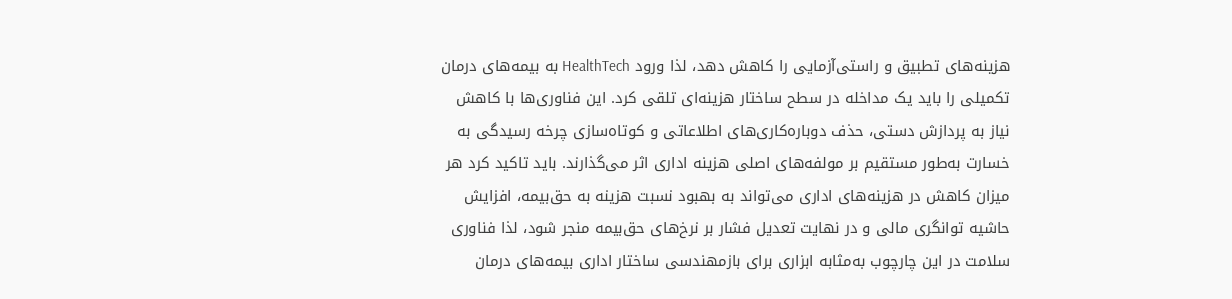هزینه‌های تطبیق و راستی‌آزمایی را کاهش دهد، لذا ورود HealthTech به بیمه‌های درمان تکمیلی را باید یک مداخله در سطح ساختار هزینه‌ای تلقی کرد. این فناوری‌ها با کاهش نیاز به پردازش دستی، حذف دوباره‌کاری‌های اطلاعاتی و کوتاه‌سازی چرخه رسیدگی به خسارت به‌طور مستقیم بر مولفه‌های اصلی هزینه اداری اثر می‌گذارند. باید تاکید کرد هر میزان کاهش در هزینه‌های اداری می‌تواند به بهبود نسبت هزینه به حق‌بیمه، افزایش حاشیه توانگری مالی و در نهایت تعدیل فشار بر نرخ‌های حق‌بیمه منجر شود، لذا فناوری سلامت در این چارچوب به‌مثابه ابزاری برای بازمهندسی ساختار اداری بیمه‌های درمان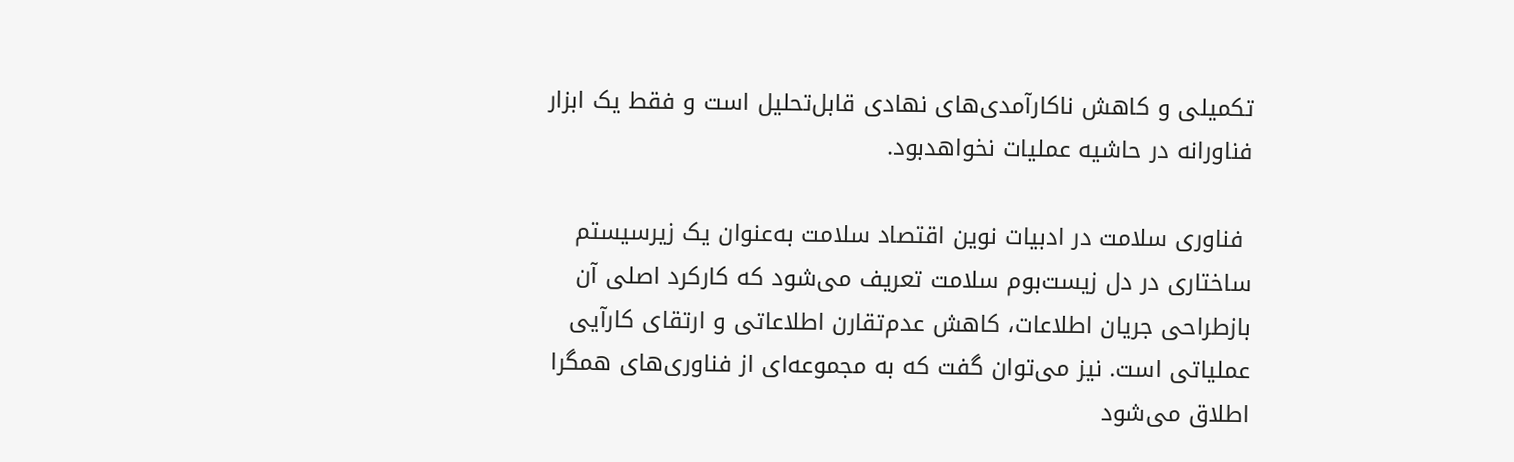تکمیلی و کاهش ناکارآمدی‌های نهادی قابل‌تحلیل است و فقط یک ابزار فناورانه در حاشیه عملیات نخواهدبود.

 فناوری سلامت در ادبیات نوین اقتصاد سلامت به‌عنوان یک زیرسیستم ساختاری در دل زیست‌بوم سلامت تعریف می‌شود که کارکرد اصلی آن بازطراحی جریان اطلاعات، کاهش عدم‌تقارن اطلاعاتی و ارتقای کارآیی عملیاتی است. نیز می‌توان گفت که به مجموعه‌ای از فناوری‌های همگرا اطلاق می‌شود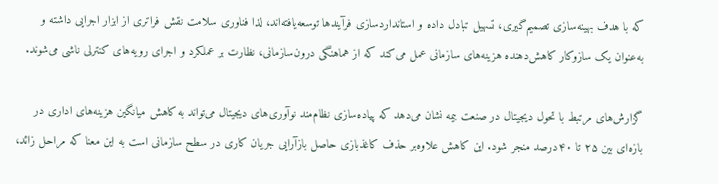که با هدف بهینه‌سازی تصمیم‌گیری، تسهیل تبادل داده و استانداردسازی فرآیندها توسعه‌یافته‌اند، لذا فناوری سلامت نقش فراتری از ابزار اجرایی داشته و به‌عنوان یک سازوکار کاهش‌دهنده هزینه‌های سازمانی عمل می‌کند که از هماهنگی درون‌سازمانی، نظارت بر عملکرد و اجرای رویه‌های کنترلی ناشی می‌شوند.

گزارش‌های مرتبط با تحول دیجیتال در صنعت بیمه نشان می‌دهد که پیاده‌سازی نظام‌مند نوآوری‌های دیجیتال می‌تواند به کاهش میانگین هزینه‌های اداری در بازه‌ای بین ۲۵ تا ۴۰‌درصد منجر شود. این کاهش علاوه‌بر حذف کاغذبازی حاصل بازآرایی جریان کاری در سطح سازمانی است به این معنا که مراحل زائد،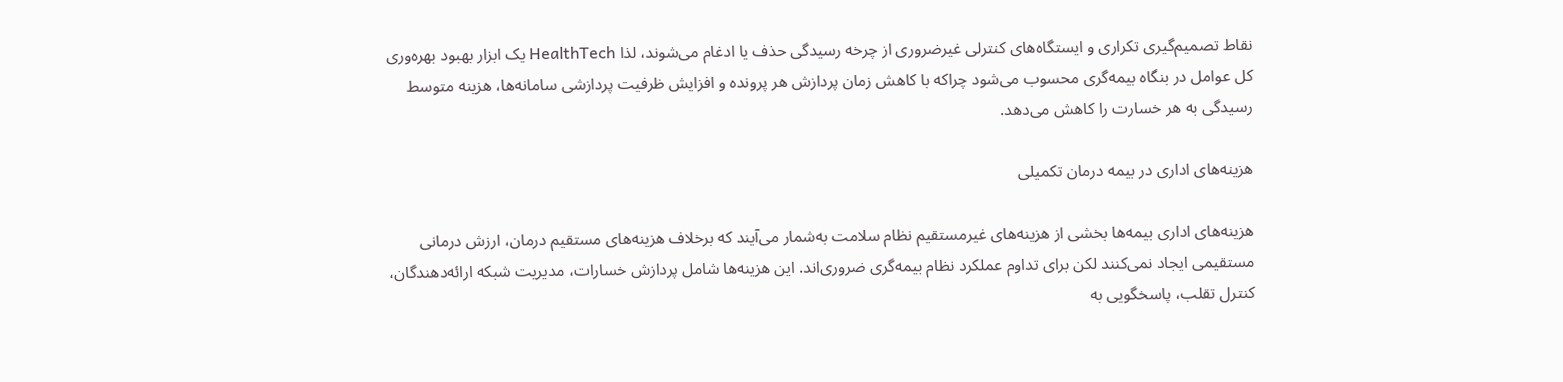نقاط تصمیم‌گیری تکراری و ایستگاه‌های کنترلی غیرضروری از چرخه رسیدگی حذف یا ادغام می‌شوند، لذا HealthTech یک ابزار بهبود بهره‌وری کل عوامل در بنگاه بیمه‌گری محسوب می‌شود چراکه با کاهش زمان پردازش هر پرونده و افزایش ظرفیت پردازشی سامانه‌ها، هزینه متوسط رسیدگی به هر خسارت را کاهش می‌دهد.

هزینه‌های اداری در بیمه درمان تکمیلی

هزینه‌های اداری بیمه‌ها بخشی از هزینه‌های غیرمستقیم نظام سلامت به‌شمار می‌آیند که برخلاف هزینه‌های مستقیم درمان، ارزش درمانی مستقیمی ایجاد نمی‌کنند لکن برای تداوم عملکرد نظام بیمه‌گری ضروری‌اند. این هزینه‌ها شامل پردازش خسارات، مدیریت شبکه ارائه‌دهندگان، کنترل تقلب، پاسخگویی به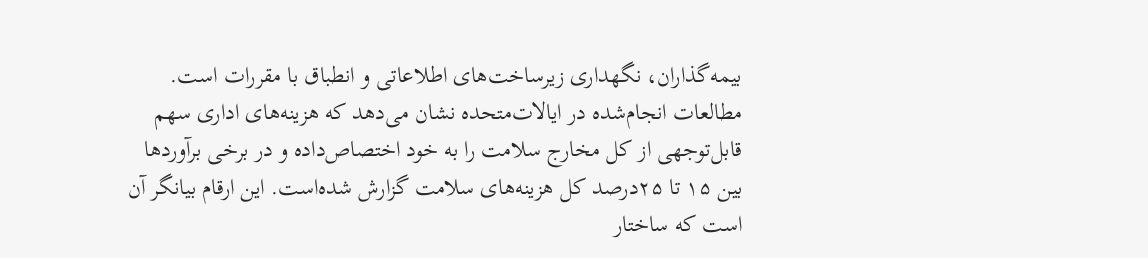بیمه‌گذاران، نگهداری زیرساخت‌های اطلاعاتی و انطباق با مقررات است. مطالعات انجام‌شده در ایالات‌متحده نشان می‌دهد که هزینه‌های اداری سهم قابل‌توجهی از کل مخارج سلامت را به خود اختصاص‌داده و در برخی برآوردها بین ۱۵ تا ۲۵‌درصد کل هزینه‌های سلامت گزارش شده‌است. این ارقام بیانگر آن است که ساختار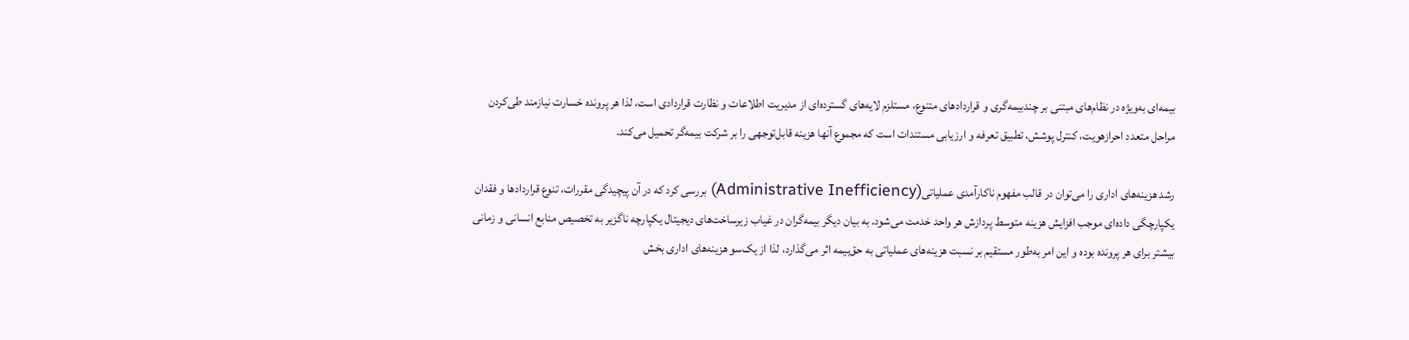بیمه‌ای به‌ویژه در نظام‌های مبتنی بر چندبیمه‌گری و قراردادهای متنوع، مستلزم لایه‌های گسترده‌ای از مدیریت اطلاعات و نظارت قراردادی است، لذا هر پرونده خسارت نیازمند طی‌کردن مراحل متعدد احرازهویت، کنترل پوشش، تطبیق تعرفه و ارزیابی مستندات است که مجموع آنها هزینه قابل‌توجهی را بر شرکت بیمه‌گر تحمیل می‌کند.

رشد هزینه‌های اداری را می‌توان در قالب مفهوم ناکارآمدی عملیاتی(Administrative Inefficiency) بررسی کرد که در آن پیچیدگی مقررات، تنوع قراردادها و فقدان یکپارچگی داده‌ای موجب افزایش هزینه متوسط پردازش هر واحد خدمت می‌شود. به بیان دیگر بیمه‌گران در غیاب زیرساخت‌های دیجیتال یکپارچه ناگزیر به تخصیص منابع انسانی و زمانی بیشتر برای هر پرونده بوده و این امر به‌طور مستقیم بر نسبت هزینه‌های عملیاتی به حق‌بیمه اثر می‌گذارد، لذا از یک‌سو هزینه‌های اداری بخش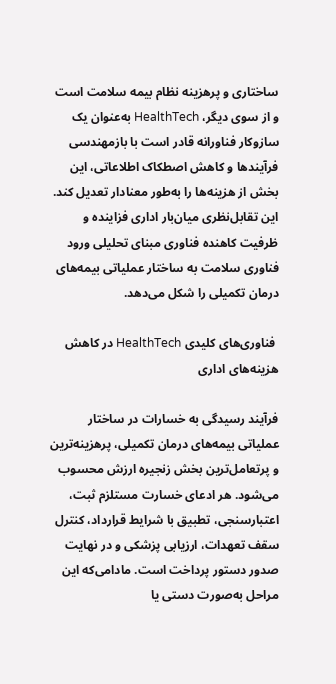ساختاری و پرهزینه نظام بیمه سلامت است و از سوی دیگر، HealthTech به‌عنوان یک سازوکار فناورانه قادر است با بازمهندسی فرآیندها و کاهش اصطکاک اطلاعاتی، این بخش از هزینه‌ها را به‌طور معنادار تعدیل کند. این تقابل‌نظری میان‌بار اداری فزاینده و ظرفیت کاهنده فناوری مبنای تحلیلی ورود فناوری سلامت به ساختار عملیاتی بیمه‌های درمان تکمیلی را شکل می‌دهد.

 فناوری‌های کلیدی HealthTech در کاهش هزینه‌های اداری

فرآیند رسیدگی به خسارات در ساختار عملیاتی بیمه‌های درمان تکمیلی، پرهزینه‌ترین و پرتعامل‌ترین بخش زنجیره ارزش محسوب می‌شود. هر ادعای خسارت مستلزم ثبت، اعتبارسنجی، تطبیق با شرایط قرارداد، کنترل سقف تعهدات، ارزیابی پزشکی و در نهایت صدور دستور پرداخت است. مادامی‌که این مراحل به‌صورت دستی یا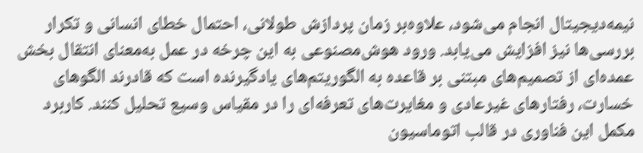نیمه‌دیجیتال انجام می‌شود، علاوه‌بر زمان پردازش طولانی، احتمال خطای انسانی و تکرار بررسی‌ها نیز افزایش می‌یابد. ورود هوش‌مصنوعی به این چرخه در عمل به‌معنای انتقال بخش عمده‌ای از تصمیم‌های مبتنی بر قاعده به الگوریتم‌های یادگیرنده است که قادرند الگوهای خسارت، رفتارهای غیرعادی و مغایرت‌های تعرفه‌ای را در مقیاس وسیع تحلیل کنند. کاربرد مکمل این فناوری در قالب اتوماسیون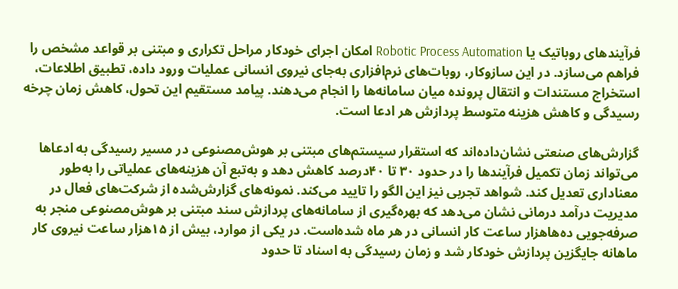فرآیندهای روباتیک یا Robotic Process Automation امکان اجرای خودکار مراحل تکراری و مبتنی بر قواعد مشخص را فراهم می‌سازد. در این سازوکار، روبات‌های نرم‌افزاری به‌جای نیروی انسانی عملیات ورود داده، تطبیق اطلاعات، استخراج مستندات و انتقال پرونده میان سامانه‌ها را انجام می‌دهند. پیامد مستقیم این تحول، کاهش زمان چرخه رسیدگی و کاهش هزینه متوسط پردازش هر ادعا است.

گزارش‌های صنعتی نشان‌داده‌اند که استقرار سیستم‌های مبتنی بر هوش‌مصنوعی در مسیر رسیدگی به ادعاها می‌تواند زمان تکمیل فرآیندها را در حدود ۳۰ تا ۴۰‌درصد کاهش دهد و به‌تبع آن هزینه‌های عملیاتی را به‌طور معناداری تعدیل کند. شواهد تجربی نیز این الگو را تایید می‌کند. نمونه‌های گزارش‌شده از شرکت‌های فعال در مدیریت درآمد درمانی نشان می‌دهد که بهره‌گیری از سامانه‌های پردازش سند مبتنی بر هوش‌مصنوعی منجر به صرفه‌جویی ده‌ها‌هزار ساعت کار انسانی در هر ماه شده‌است. در یکی از موارد، بیش از ۱۵‌هزار ساعت نیروی کار ماهانه جایگزین پردازش خودکار شد و زمان رسیدگی به اسناد تا حدود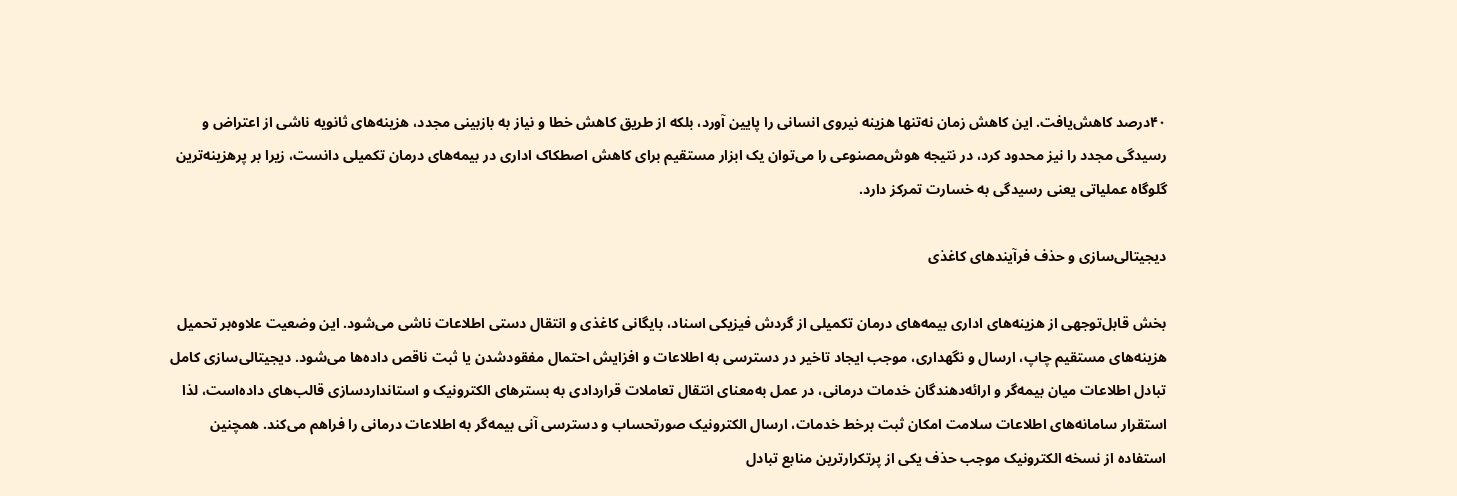۴۰‌درصد کاهش‌یافت. این کاهش زمان نه‌تنها هزینه نیروی انسانی را پایین آورد، بلکه از طریق کاهش خطا و نیاز به بازبینی مجدد، هزینه‌های ثانویه ناشی از اعتراض و رسیدگی مجدد را نیز محدود کرد، در نتیجه هوش‌مصنوعی را می‌توان یک ابزار مستقیم برای کاهش اصطکاک اداری در بیمه‌های درمان تکمیلی دانست، زیرا بر پرهزینه‌ترین گلوگاه عملیاتی یعنی رسیدگی به خسارت تمرکز دارد.

دیجیتالی‌سازی و حذف فرآیندهای کاغذی

بخش قابل‌توجهی از هزینه‌های اداری بیمه‌های درمان تکمیلی از گردش فیزیکی اسناد، بایگانی کاغذی و انتقال دستی اطلاعات ناشی می‌شود. این وضعیت علاوه‌بر تحمیل هزینه‌های مستقیم چاپ، ارسال و نگهداری، موجب ایجاد تاخیر در دسترسی به اطلاعات و افزایش احتمال مفقودشدن یا ثبت ناقص داده‌ها می‌شود. دیجیتالی‌سازی کامل تبادل اطلاعات میان بیمه‌گر و ارائه‌دهندگان خدمات درمانی، در عمل به‌معنای انتقال تعاملات قراردادی به بسترهای الکترونیک و استانداردسازی قالب‌های داده‌است، لذا استقرار سامانه‌های اطلاعات سلامت امکان ثبت برخط خدمات، ارسال الکترونیک صورتحساب و دسترسی آنی بیمه‌گر به اطلاعات درمانی را فراهم می‌کند. همچنین استفاده از نسخه الکترونیک موجب حذف یکی از پرتکرارترین منابع تبادل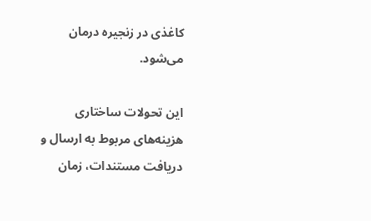کاغذی در زنجیره درمان می‌شود.

این تحولات ساختاری هزینه‌های مربوط به ارسال و دریافت مستندات، زمان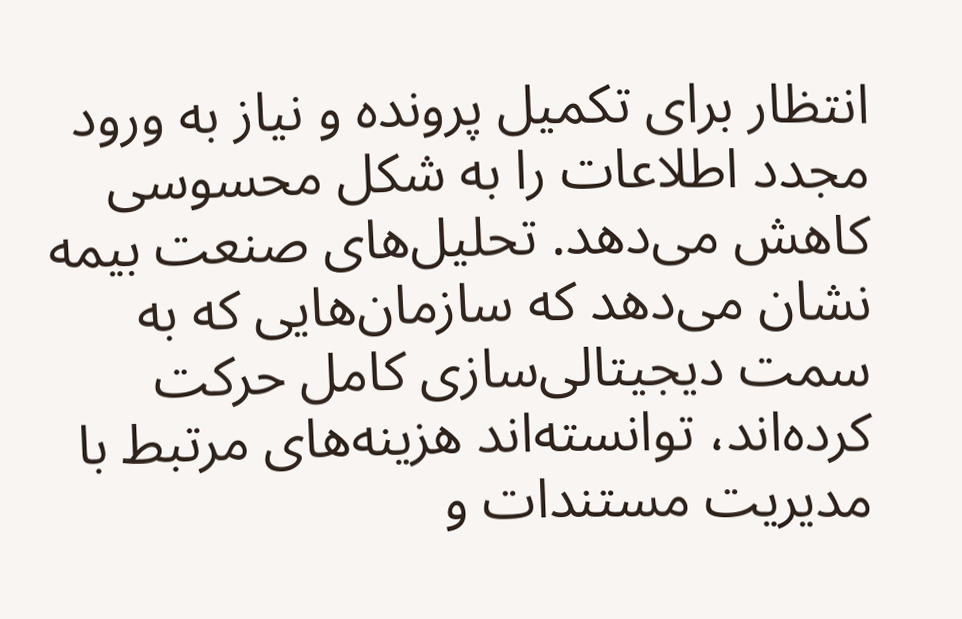انتظار برای تکمیل پرونده و نیاز به ورود مجدد اطلاعات را به شکل محسوسی کاهش می‌دهد. تحلیل‌های صنعت بیمه نشان می‌دهد که سازمان‌هایی که به سمت دیجیتالی‌سازی کامل حرکت کرده‌اند، توانسته‌اند هزینه‌های مرتبط با مدیریت مستندات و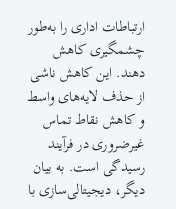ارتباطات اداری را به‌طور چشمگیری کاهش دهند. این کاهش ناشی از حذف لایه‌های واسط و کاهش نقاط تماس غیرضروری در فرآیند رسیدگی است. به بیان دیگر، دیجیتالی‌سازی با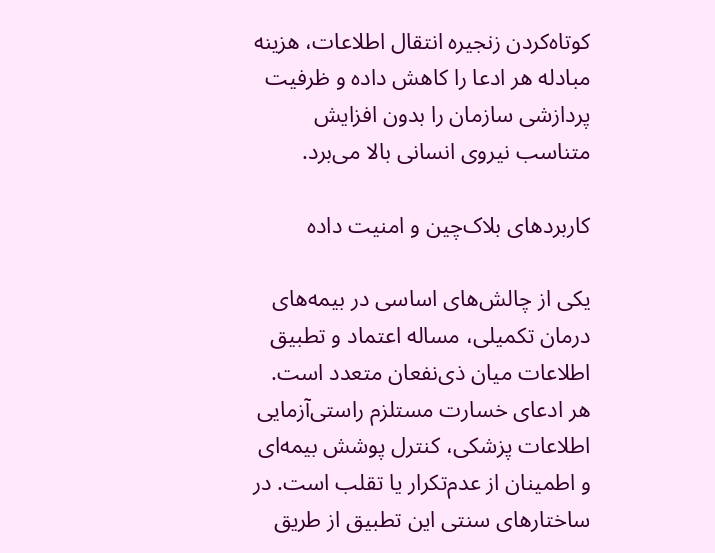کوتاه‌کردن زنجیره انتقال اطلاعات، هزینه مبادله هر ادعا را کاهش داده و ظرفیت پردازشی سازمان را بدون افزایش متناسب نیروی انسانی بالا می‌برد.

کاربردهای بلاک‌چین و امنیت داده

یکی از چالش‌های اساسی در بیمه‌های درمان تکمیلی، مساله اعتماد و تطبیق اطلاعات میان ذی‌نفعان متعدد است. هر ادعای خسارت مستلزم راستی‌آزمایی اطلاعات پزشکی، کنترل پوشش بیمه‌ای و اطمینان از عدم‌تکرار یا تقلب است. در ساختارهای سنتی این تطبیق از طریق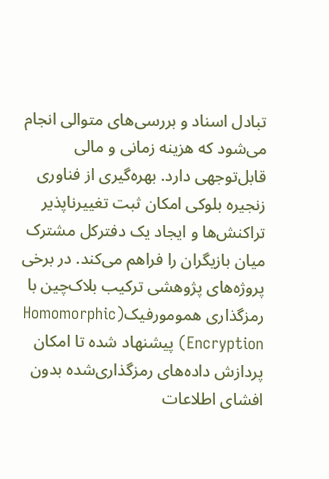تبادل اسناد و بررسی‌های متوالی انجام می‌شود که هزینه زمانی و مالی قابل‌توجهی دارد. بهره‌گیری از فناوری زنجیره بلوکی امکان ثبت تغییرناپذیر تراکنش‌ها و ایجاد یک دفترکل مشترک میان بازیگران را فراهم می‌کند. در برخی پروژه‌های پژوهشی ترکیب بلاک‌چین با رمزگذاری همومورفیک(Homomorphic Encryption) پیشنهاد شده تا امکان پردازش داده‌های رمزگذاری‌شده بدون افشای اطلاعات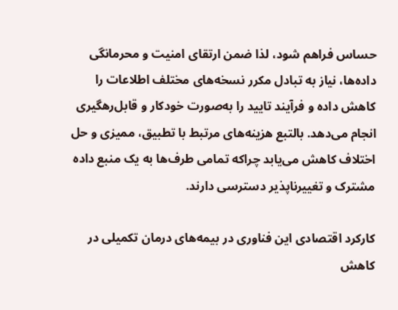حساس فراهم شود، لذا ضمن ارتقای امنیت و محرمانگی داده‌ها، نیاز به تبادل مکرر نسخه‌های مختلف اطلاعات را کاهش داده و فرآیند تایید را به‌صورت خودکار و قابل‌رهگیری انجام می‌دهد. بالتبع هزینه‌های مرتبط با تطبیق، ممیزی و حل اختلاف کاهش می‌یابد چراکه تمامی طرف‌ها به یک منبع داده مشترک و تغییرناپذیر دسترسی دارند.

کارکرد اقتصادی این فناوری در بیمه‌های درمان تکمیلی در کاهش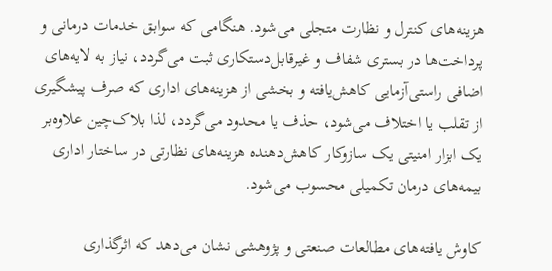هزینه‌های کنترل و نظارت متجلی می‌شود. هنگامی که سوابق خدمات درمانی و پرداخت‌ها در بستری شفاف و غیرقابل‌دستکاری ثبت می‌گردد، نیاز به لایه‌های اضافی راستی‌آزمایی کاهش‌یافته و بخشی از هزینه‌های اداری که صرف پیشگیری از تقلب یا اختلاف می‌شود، حذف یا محدود می‌گردد، لذا بلاک‌چین علاوه‌بر یک ابزار امنیتی یک سازوکار کاهش‌دهنده هزینه‌های نظارتی در ساختار اداری بیمه‌های درمان تکمیلی محسوب می‌شود.

کاوش یافته‌های مطالعات صنعتی و پژوهشی نشان می‌دهد که اثرگذاری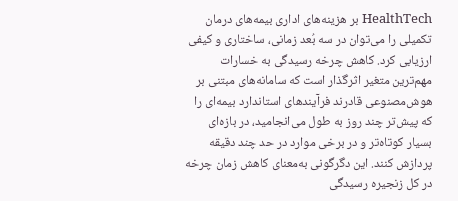HealthTech بر هزینه‌های اداری بیمه‌های درمان تکمیلی را می‌توان در سه بُعد زمانی، ساختاری و کیفی ارزیابی کرد. کاهش چرخه رسیدگی به خسارات مهم‌ترین متغیر اثرگذار است که سامانه‌های مبتنی بر هوش‌مصنوعی قادرند فرآیندهای استاندارد بیمه‌ای را که پیش‌تر چند روز به طول می‌انجامید، در بازه‌ای بسیار کوتاه‌تر و در برخی موارد در حد چند دقیقه پردازش کنند. این دگرگونی به‌معنای کاهش زمان چرخه در کل زنجیره رسیدگی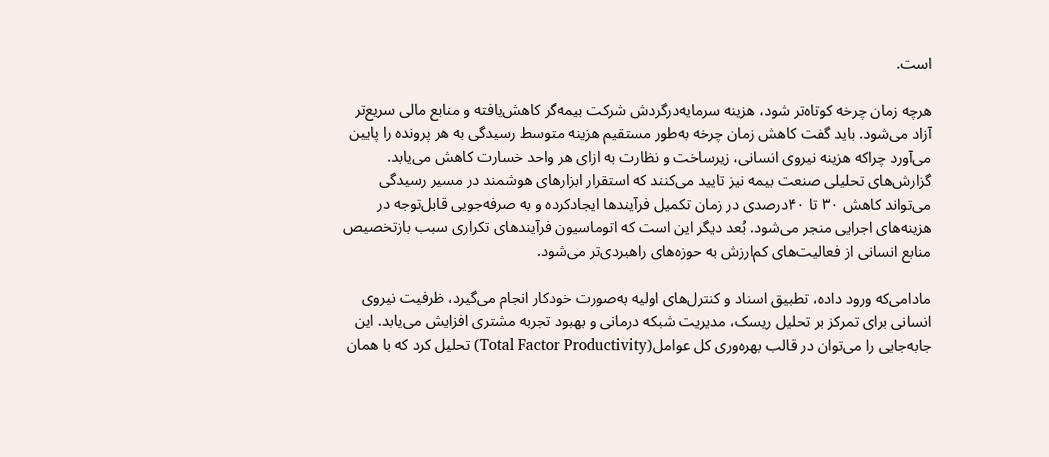است.

هرچه زمان چرخه کوتاه‌تر شود، هزینه سرمایه‌درگردش شرکت بیمه‌گر کاهش‌یافته و منابع مالی سریع‌تر آزاد می‌شود. باید گفت کاهش زمان چرخه به‌طور مستقیم هزینه متوسط رسیدگی به هر پرونده را پایین می‌آورد چراکه هزینه نیروی انسانی، زیرساخت و نظارت به ازای هر واحد خسارت کاهش می‌یابد. گزارش‌های تحلیلی صنعت بیمه نیز تایید می‌کنند که استقرار ابزارهای هوشمند در مسیر رسیدگی می‌تواند کاهش ۳۰ تا ۴۰‌درصدی در زمان تکمیل فرآیندها ایجاد‌کرده و به صرفه‌جویی قابل‌توجه در هزینه‌های اجرایی منجر می‌شود. بُعد دیگر این است که اتوماسیون فرآیندهای تکراری سبب بازتخصیص منابع انسانی از فعالیت‌های کم‌ارزش به حوزه‌های راهبردی‌تر می‌شود.

مادامی‌که ورود داده، تطبیق اسناد و کنترل‌های اولیه به‌صورت خودکار انجام می‌گیرد، ظرفیت نیروی انسانی برای تمرکز بر تحلیل ریسک، مدیریت شبکه درمانی و بهبود تجربه مشتری افزایش می‌یابد. این جابه‌جایی را می‌توان در قالب بهره‌وری کل عوامل(Total Factor Productivity) تحلیل کرد که با همان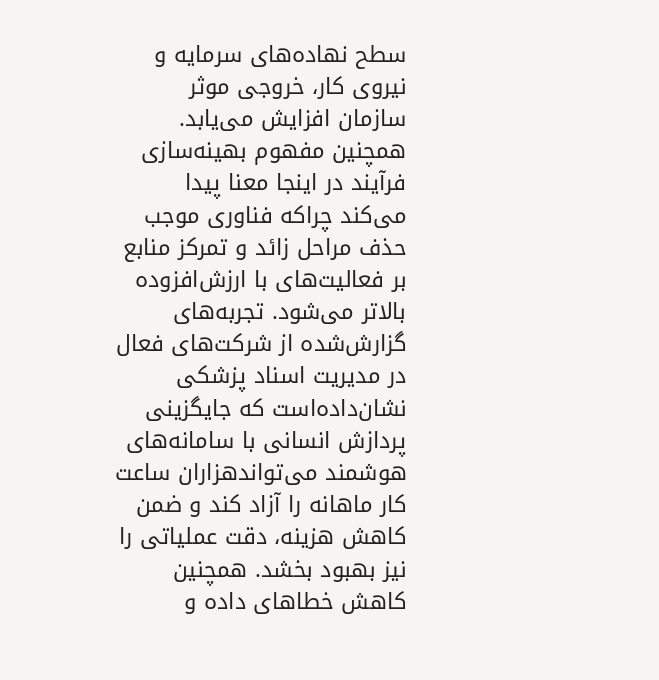سطح نهاده‌های سرمایه و نیروی کار، خروجی موثر سازمان افزایش می‌یابد. همچنین مفهوم بهینه‌سازی فرآیند در اینجا معنا پیدا می‌کند چراکه فناوری موجب حذف مراحل زائد و تمرکز منابع بر فعالیت‌های با ارزش‌افزوده بالاتر می‌شود. تجربه‌های گزارش‌شده از شرکت‌های فعال در مدیریت اسناد پزشکی نشان‌داده‌است که جایگزینی پردازش انسانی با سامانه‌های هوشمند می‌تواند‌هزاران ساعت کار ماهانه را آزاد کند و ضمن کاهش هزینه، دقت عملیاتی را نیز بهبود بخشد. همچنین کاهش خطاهای داده و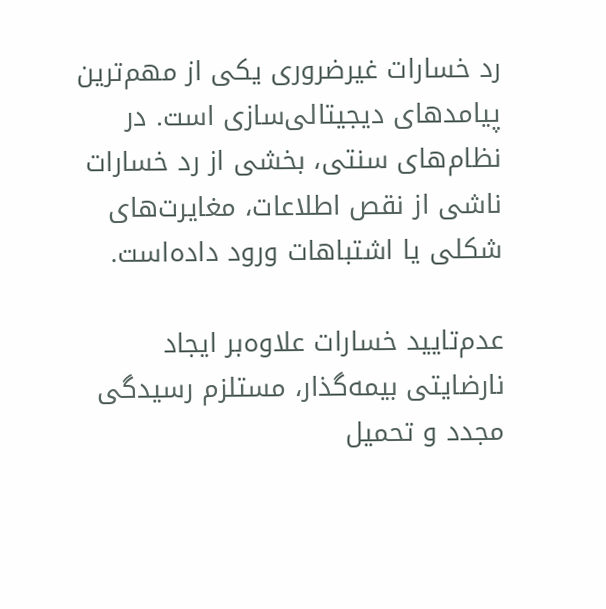رد خسارات غیرضروری یکی از مهم‌ترین پیامدهای دیجیتالی‌سازی است. در نظام‌های سنتی، بخشی از رد خسارات ناشی از نقص اطلاعات، مغایرت‌های شکلی یا اشتباهات ورود داده‌است.

عدم‌تایید خسارات علاوه‌بر ایجاد نارضایتی بیمه‌گذار، مستلزم رسیدگی مجدد و تحمیل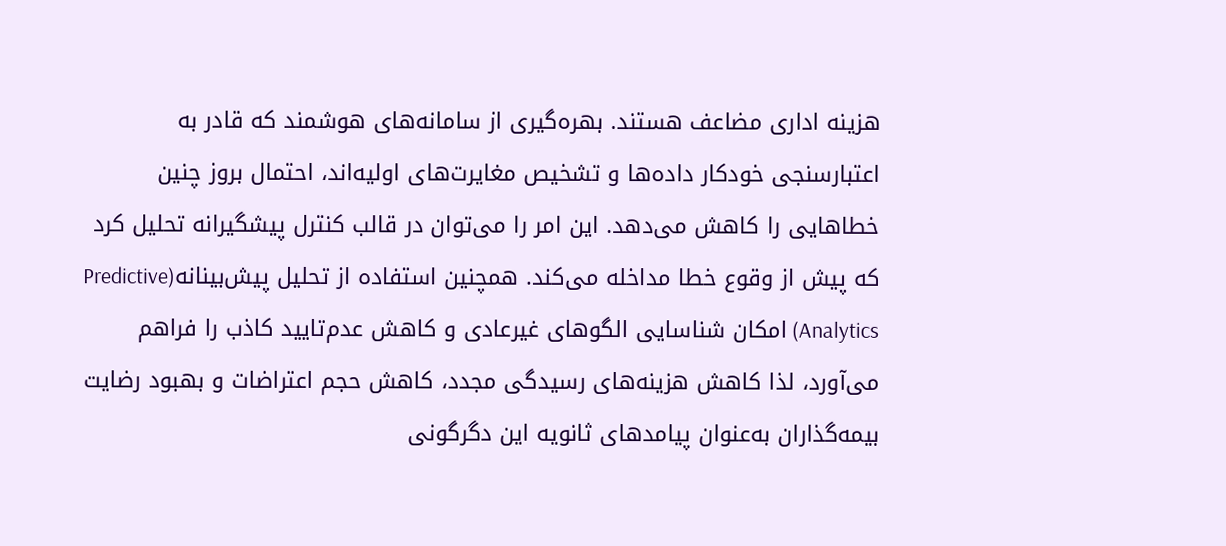هزینه اداری مضاعف هستند. بهره‌گیری از سامانه‌های هوشمند که قادر به اعتبارسنجی خودکار داده‌ها و تشخیص مغایرت‌های اولیه‌اند، احتمال بروز چنین خطاهایی را کاهش می‌دهد. این امر را می‌توان در قالب کنترل پیشگیرانه تحلیل کرد که پیش از وقوع خطا مداخله می‌کند. همچنین استفاده از تحلیل پیش‌بینانه(Predictive Analytics) امکان شناسایی الگوهای غیرعادی و کاهش عدم‌تایید کاذب را فراهم می‌آورد، لذا کاهش هزینه‌های رسیدگی مجدد، کاهش حجم اعتراضات و بهبود رضایت بیمه‌گذاران به‌عنوان پیامدهای ثانویه این دگرگونی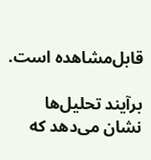قابل‌مشاهده است.

برآیند تحلیل‌ها نشان می‌دهد که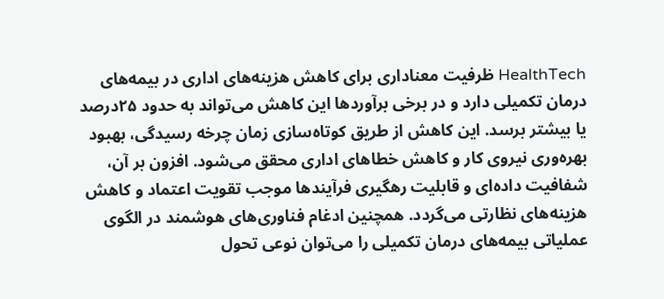HealthTech ظرفیت معناداری برای کاهش هزینه‌های اداری در بیمه‌های درمان تکمیلی دارد و در برخی برآوردها این کاهش می‌تواند به حدود ۲۵‌درصد یا بیشتر برسد. این کاهش از طریق کوتاه‌سازی زمان چرخه رسیدگی، بهبود بهره‌وری نیروی کار و کاهش خطاهای اداری محقق می‌شود. افزون بر آن، شفافیت داده‌ای و قابلیت رهگیری فرآیندها موجب تقویت اعتماد و کاهش هزینه‌های نظارتی می‌گردد. همچنین ادغام فناوری‌های هوشمند در الگوی عملیاتی بیمه‌های درمان تکمیلی را می‌توان نوعی تحول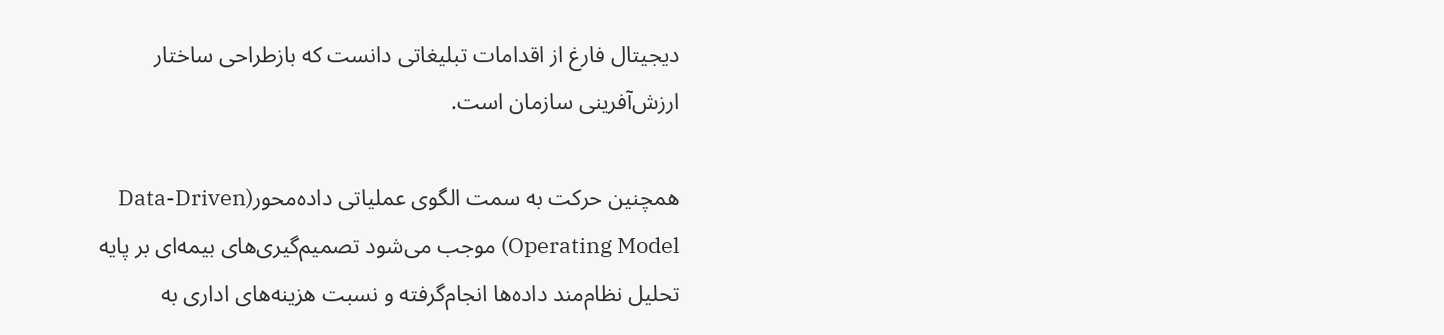دیجیتال فارغ از اقدامات تبلیغاتی دانست که بازطراحی ساختار ارزش‌آفرینی سازمان است.

همچنین حرکت به سمت الگوی عملیاتی داده‌محور(Data-Driven Operating Model) موجب می‌شود تصمیم‌گیری‌های بیمه‌ای بر پایه تحلیل نظام‌مند داده‌ها انجام‌گرفته و نسبت هزینه‌های اداری به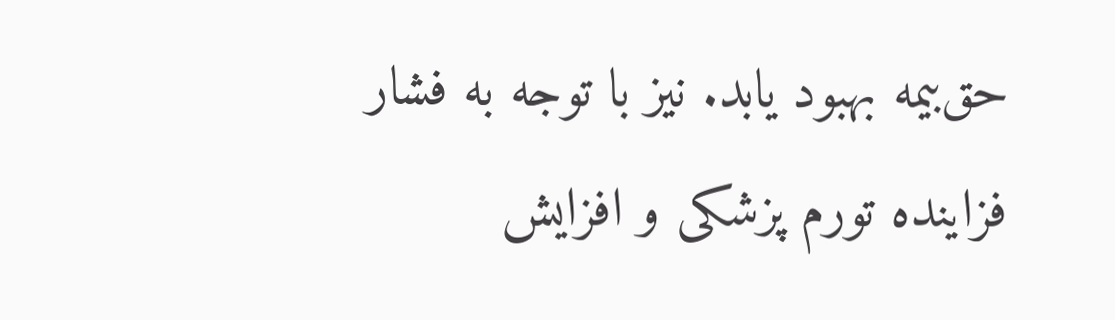حق‌بیمه بهبود یابد. نیز با توجه به فشار فزاینده تورم پزشکی و افزایش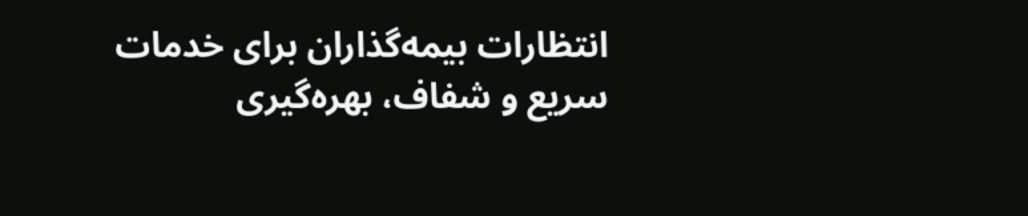انتظارات بیمه‌گذاران برای خدمات سریع و شفاف، بهره‌گیری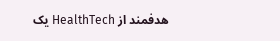هدفمند از HealthTech یک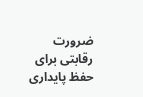ضرورت رقابتی برای حفظ پایداری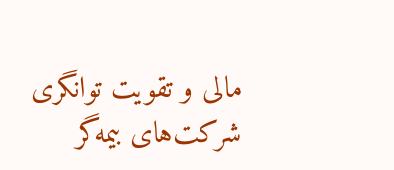مالی و تقویت توانگری شرکت‌های بیمه‌گر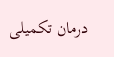درمان تکمیلی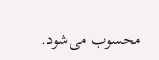محسوب می‌شود.